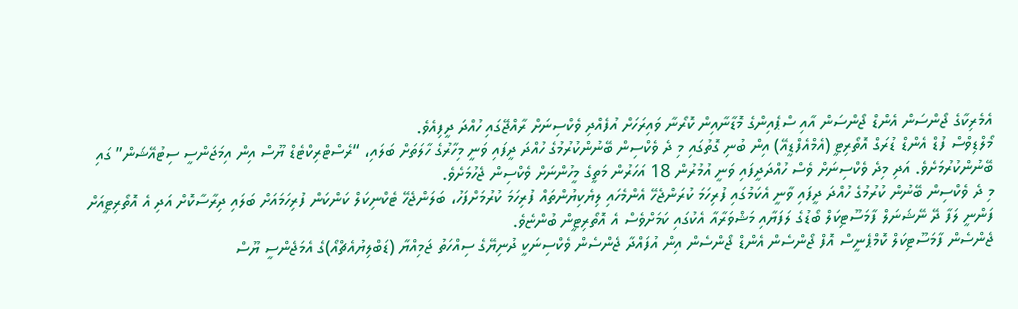އެމެރިކާގެ ޖޯންސަން އެންޑް ޖޯންސަން އާއި ސްޕެއިންގެ މޮޑާނާއިން ކޮރޯނާ ވައިރަހަށް އުފެއްދި ވެކްސިނަށް ރާއްޖޭގައި ހުއްދަ ދީފިއެވެ.
މޯލްޑިވްސް ފުޑް އެންޑް ޑުރަގް އޮތޯރިޓީ (އެމްއެފްޑީއޭ) އިން ބުނި ގޮތުގައި މި ދެ ވެކްސިން ބޭނުންކުރުމުގެ ހުއްދަ ދީފައި ވަނީ މިހާރުގެ ހާލަތަށް ބަލައި، “ރެސްޓްރިކްޓެޑް ޔޫސް އިން އިމަޖަންސީ ސިޓުއޭޝަން” ގައި ބޭނުންކުރުމަށެވެ. އަދި މިދެ ވެކްސިނަށް ވެސް ހުއްދަދީފައި ވަނީ އުމުރުން 18 އަހަރުން މަތީގެ މީހުންނަށް ވެކްސިން ޖެހުމަށެވެ.
މި ދެ ވެކްސިން ބޭނުން ކުރުމުގެ ހުއްދަ ދީފައި ވާނީ އެކަމުގައި ފުރިހަމަ ކުރަންޖެހޭ އެންމެހައި ލިޔެކިޔުންތައް ފުރިހަމަ ކުރުމަށްފަހު، ބަލަންޖެހޭ ޓެކްނިކަލް ކަންކަން ފުރިހަމައަށް ބަލައި ދިރާސާކޮށް އަދި އެ އޮތޯރިޓީއަށް ފަންނީ ލަފާ ދޭ ނޭޝަނަލް ފާމަސޫޓިކަލް ބޯޑުގެ ލަފަޔާއި މަޝްވަރާއާ އެކުގައި ކަމަށްވެސް އެ އޮތޯރިޓީން ބުންޏެވެ.
ޖެންސެން ފާމަސޫޓިކަލް ކޮމްޕެނީސް އޮފް ޖޯންސެން އެންޑް ޖޯންސެން އިން އުފައްދާ ޖެންސެން ވެކްސިނަކީ ދުނިޔޭގެ ސިއްހަތު ޖަމިއްޔާ (ޑަބްލިޔުއެޗްއޯ)ގެ އެމަޖެންސީ ޔޫސް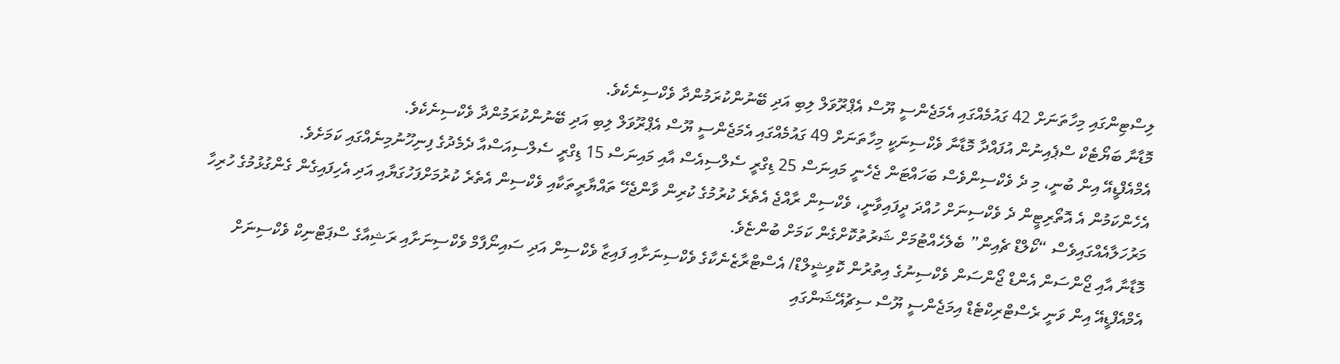ލިސްޓިންގައި މިހާތަނަށް 42 ގައުމެއްގައި އެމަޖެންސީ ޔޫސް އެޕްރޫވަލް ލިބި އަދި ބޭނުންކުރަމުންދާ ވެކްސިނެކެވެ.
މޮޑާނާ ބަޔޯޓެކް ސްޕެއިނުން އުފައްދާ މޮޑާނާ ވެކްސިނަކީ މިހާތަނަށް 49 ގައުމެއްގައި އެމަޖެންސީ ޔޫސް އެޕްރޫވަލް ލިބި އަދި ބޭނުންކުރަމުންދާ ވެކްސިނެކެވެ.
އެމްއެފްޑީއޭ އިން ބުނީ، މި ދެ ވެކްސިންވެސް ބަހައްޓަން ޖެހެނީ މައިނަސް 25 ޑިގްރީ ސެލްސިއެސް އާއި މައިނަސް 15 ޑިގްރީ ސެލްސިއަސްއާ ދެމެދުގެ ފިނިހޫނުމިނެއްގައި ކަމަށެވެ.
އެހެންކަމުން އެ އޮތޯރިޓީން ދެ ވެކްސިނަށް ހުއްދަ ދީފައިވާނީ، ވެކްސިން ރާއްޖެ އެތެރެ ކުރުމުގެ ކުރިން ވާންޖެހޭ ތައްޔާރީތަކާއި ވެކްސިން އެތެރެ ކުރުމަށްފަހުގަޔާއި އަދި އެހިފައިގެން ގެންގުޅުމުގެ ހުރިހާ މަރުހަލާއެއްގައިވެސް “ކޯލްޑް ޗެއިން” ބެލެހެއްޓުމަށް ޝަރުތުކޮށްގެން ކަމަށް ބުންޏެވެ.
މޮޑާނާ އާއި ޖޯންސަން އެންޑް ޖޯންސަން ވެކްސިނުގެ އިތުރުން ކޮވިޝީލްޑް/ އެސްޓްރާޒެނެކާގެ ވެކްސިނަށާއި ފައިޒާ ވެކްސިން އަދި ސައިނޯފާމް ވެކްސިނަށާއި ރަޝިއާގެ ސްޕަޓްނިކް ވެކްސިނަށް އެމްއެފްޑީއޭ އިން ވަނީ ރެސްޓްރިކްޓެޑް އިމަޖެންސީ ޔޫސް ސިޗުއޭޝަންގައި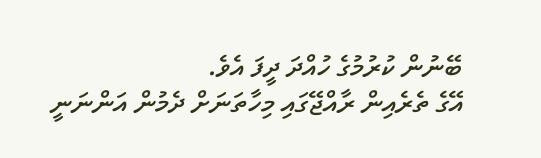ބޭނުން ކުރުމުގެ ހުއްދަ ދީފަ އެވެ.
އޭގެ ތެރެއިން ރާއްޖޭގައި މިހާތަނަށް ދެމުން އަންނަނީ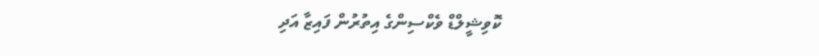ކޮވިޝީލްޑް ވެކްސިންގެ އިތުރުން ފައިޒާ އަދި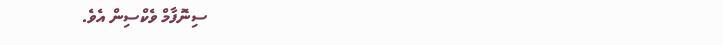ސިނޮފާމް ވެކްސިން އެވެ.